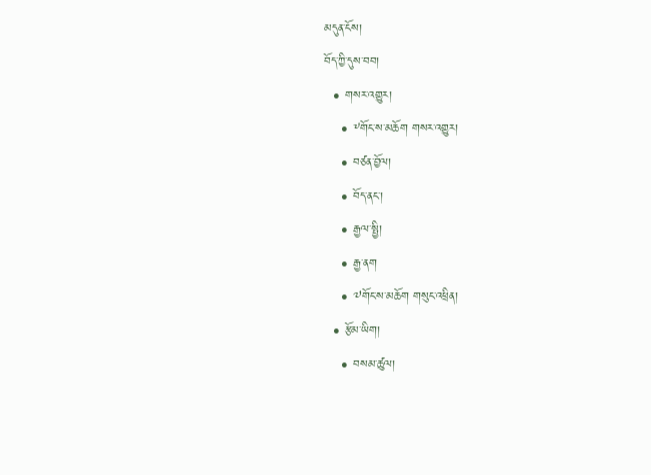མདུན་ངོས།
བོད་ཀྱི་དུས་བབ།
  • གསར་འགྱུར།
    • ༸གོང་ས་མཆོག གསར་འགྱུར།
    • བཙན་བྱོལ།
    • བོད་ནང་།
    • རྒྱལ་སྤྱི།
    • རྒྱ་ནག
    • ༧གོང་ས་མཆོག གསུང་འཕྲིན།
  • རྩོམ་ཡིག།
    • བསམ་ཚུལ།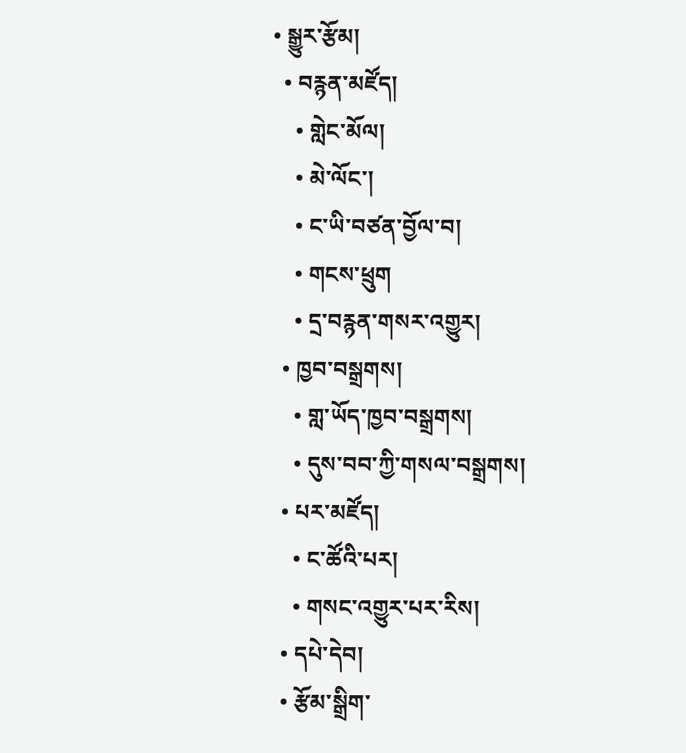• སྒྱུར་རྩོམ།
  • བརྙན་མཛོད།
    • གླེང་མོལ།
    • མེ་ལོང་།
    • ང་ཡི་བཙན་བྱོལ་བ།
    • གངས་ཕྲུག
    • དྲ་བརྙན་གསར་འགྱུར།
  • ཁྱབ་བསྒྲགས།
    • གླ་ཡོད་ཁྱབ་བསྒྲགས།
    • དུས་བབ་ཀྱི་གསལ་བསྒྲགས།
  • པར་མཛོད།
    • ང་ཚོའི་པར།
    • གསང་འགྱུར་པར་རིས།
  • དཔེ་དེབ།
  • རྩོམ་སྒྲིག་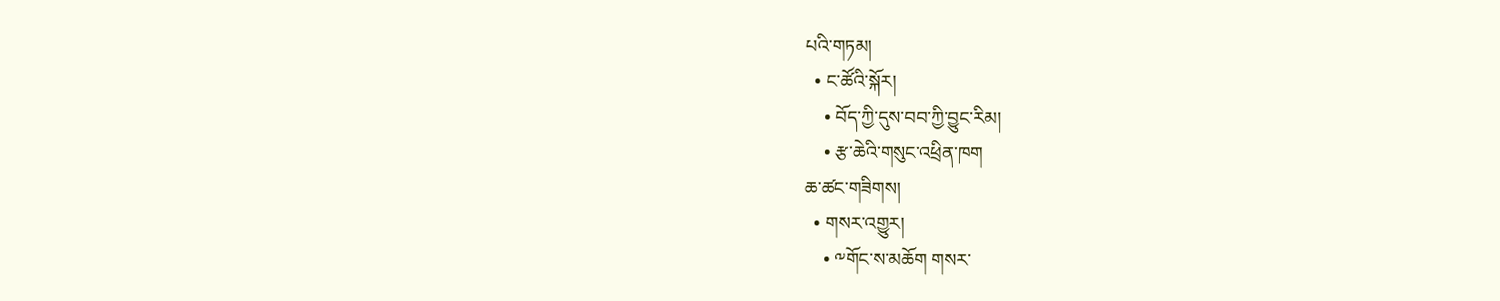པའི་གཏམ།
  • ང་ཚོའི་སྐོར།
    • བོད་ཀྱི་དུས་བབ་ཀྱི་བྱུང་རིམ།
    • རྩ་ཆེའི་གསུང་འཕྲིན་ཁག
ཆ་ཚང་གཟིགས།
  • གསར་འགྱུར།
    • ༸གོང་ས་མཆོག གསར་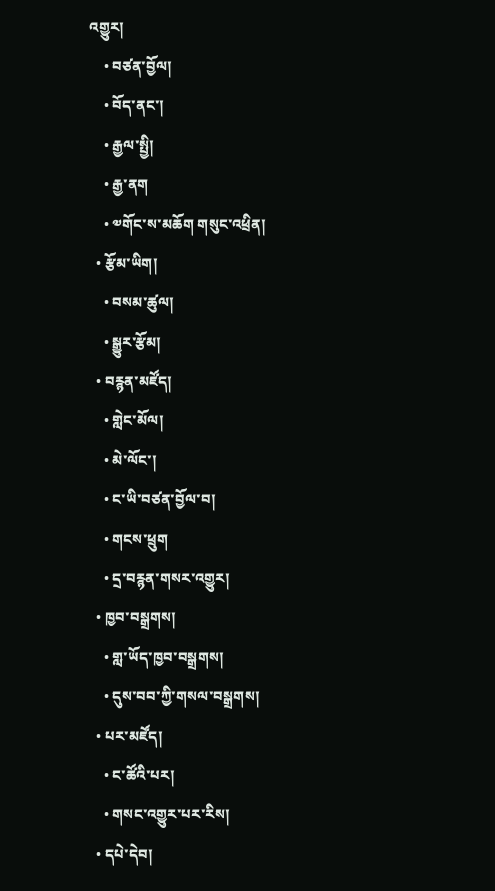འགྱུར།
    • བཙན་བྱོལ།
    • བོད་ནང་།
    • རྒྱལ་སྤྱི།
    • རྒྱ་ནག
    • ༧གོང་ས་མཆོག གསུང་འཕྲིན།
  • རྩོམ་ཡིག།
    • བསམ་ཚུལ།
    • སྒྱུར་རྩོམ།
  • བརྙན་མཛོད།
    • གླེང་མོལ།
    • མེ་ལོང་།
    • ང་ཡི་བཙན་བྱོལ་བ།
    • གངས་ཕྲུག
    • དྲ་བརྙན་གསར་འགྱུར།
  • ཁྱབ་བསྒྲགས།
    • གླ་ཡོད་ཁྱབ་བསྒྲགས།
    • དུས་བབ་ཀྱི་གསལ་བསྒྲགས།
  • པར་མཛོད།
    • ང་ཚོའི་པར།
    • གསང་འགྱུར་པར་རིས།
  • དཔེ་དེབ།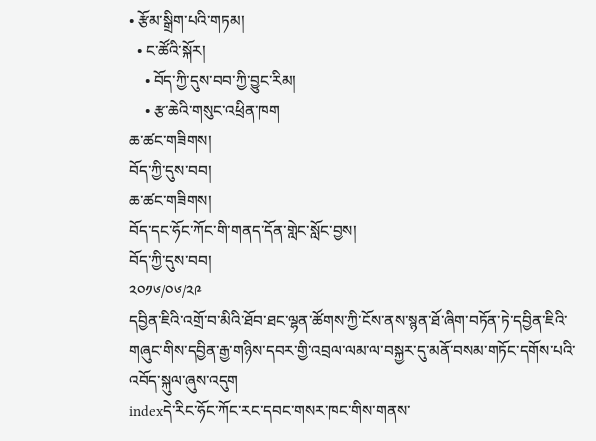• རྩོམ་སྒྲིག་པའི་གཏམ།
  • ང་ཚོའི་སྐོར།
    • བོད་ཀྱི་དུས་བབ་ཀྱི་བྱུང་རིམ།
    • རྩ་ཆེའི་གསུང་འཕྲིན་ཁག
ཆ་ཚང་གཟིགས།
བོད་ཀྱི་དུས་བབ།
ཆ་ཚང་གཟིགས།
བོད་དང་ཧོང་ཀོང་གི་གནད་དོན་གླེང་སློང་བྱས།
བོད་ཀྱི་དུས་བབ།
༢༠༡༦/༠༦/༢༩
དབྱིན་ཇིའི་འགྲོ་བ་མིའི་ཐོབ་ཐང་ལྷན་ཚོགས་ཀྱི་ངོས་ནས་སྙན་ཐོ་ཞིག་བཏོན་ཏེ་དབྱིན་ཇིའི་གཞུང་གིས་དབྱིན་རྒྱ་གཉིས་དབར་གྱི་འབྲལ་ལམ་ལ་བསྐྱར་དུ་མནོ་བསམ་གཏོང་དགོས་པའི་འབོད་སྐུལ་ཞུས་འདུག
indexདེ་རིང་ཧོང་ཀོང་རང་དབང་གསར་ཁང་གིས་གནས་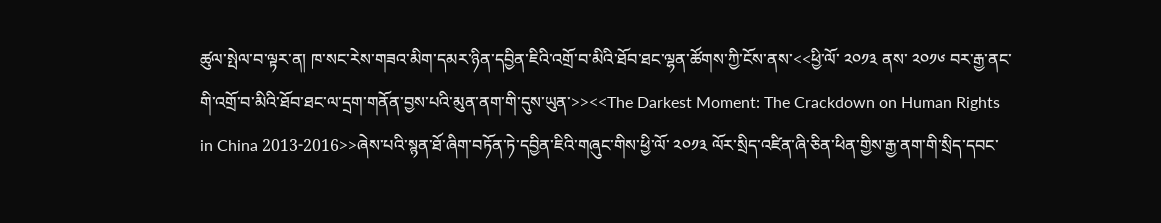ཚུལ་སྤེལ་བ་ལྟར་ན། ཁ་སང་རེས་གཟའ་མིག་དམར་ཉིན་དབྱིན་ཇིའི་འགྲོ་བ་མིའི་ཐོབ་ཐང་ལྷན་ཚོགས་ཀྱི་ངོས་ནས་<<ཕྱི་ལོ་ ༢༠༡༣ ནས་ ༢༠༡༦ བར་རྒྱ་ནང་གི་འགྲོ་བ་མིའི་ཐོབ་ཐང་ལ་དྲག་གནོན་བྱས་པའི་མུན་ནག་གི་དུས་ཡུན་>><<The Darkest Moment: The Crackdown on Human Rights in China 2013-2016>>ཞེས་པའི་སྙན་ཐོ་ཞིག་བཏོན་ཏེ་དབྱིན་ཇིའི་གཞུང་གིས་ཕྱི་ལོ་ ༢༠༡༣ ལོར་སྲིད་འཛིན་ཞི་ཅིན་ཕིན་གྱིས་རྒྱ་ནག་གི་སྲིད་དབང་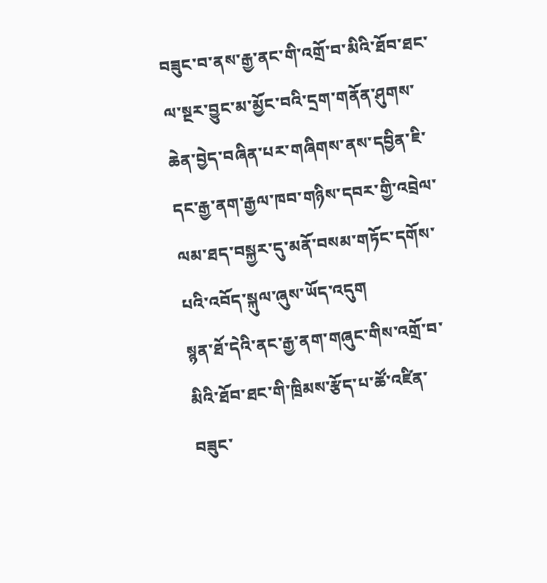བཟུང་བ་ནས་རྒྱ་ནང་གི་འགྲོ་བ་མིའི་ཐོབ་ཐང་ལ་སྔར་བྱུང་མ་མྱོང་བའི་དྲག་གནོན་ཤུགས་ཆེན་བྱེད་བཞིན་པར་གཞིགས་ནས་དབྱིན་ཇི་དང་རྒྱ་ནག་རྒྱལ་ཁབ་གཉིས་དབར་གྱི་འབྲེལ་ལམ་ཐད་བསྐྱར་དུ་མནོ་བསམ་གཏོང་དགོས་པའི་འབོད་སྐུལ་ཞུས་ཡོད་འདུག
སྙན་ཐོ་དེའི་ནང་རྒྱ་ནག་གཞུང་གིས་འགྲོ་བ་མིའི་ཐོབ་ཐང་གི་ཁྲིམས་རྩོད་པ་ཚོ་འཛིན་བཟུང་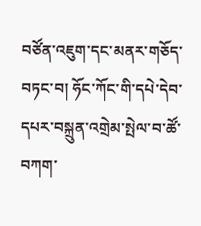བཙོན་འཇུག་དང་མནར་གཅོད་བཏང་བ། ཧོང་ཀོང་གི་དཔེ་དེབ་དཔར་བསྐྲུན་འགྲེམ་སྤེལ་བ་ཚོ་བཀག་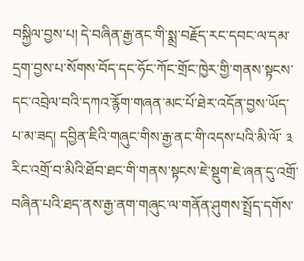བསྐྱིལ་བྱས་པ། དེ་བཞིན་རྒྱ་ནང་གི་སྨྲ་བརྗོད་རང་དབང་ལ་དམ་དྲག་བྱས་པ་སོགས་བོད་དང་ཧོང་ཀོང་གྲོང་ཁྱེར་གྱི་གནས་སྟངས་དང་འབྲེལ་བའི་དཀའ་རྙོག་གཞན་མང་པོ་ཐེར་འདོན་བྱས་ཡོད་པ་མ་ཟད། དབྱིན་ཇིའི་གཞུང་གིས་རྒྱ་ནང་གི་འདས་པའི་མི་ལོ་ ༣ རིང་འགྲོ་བ་མིའི་ཐོབ་ཐང་གི་གནས་སྟངས་ཇེ་སྡུག་ཇེ་ཞན་དུ་འགྲོ་བཞིན་པའི་ཐད་ནས་རྒྱ་ནག་གཞུང་ལ་གནོན་ཤུགས་སྤྲོད་དགོས་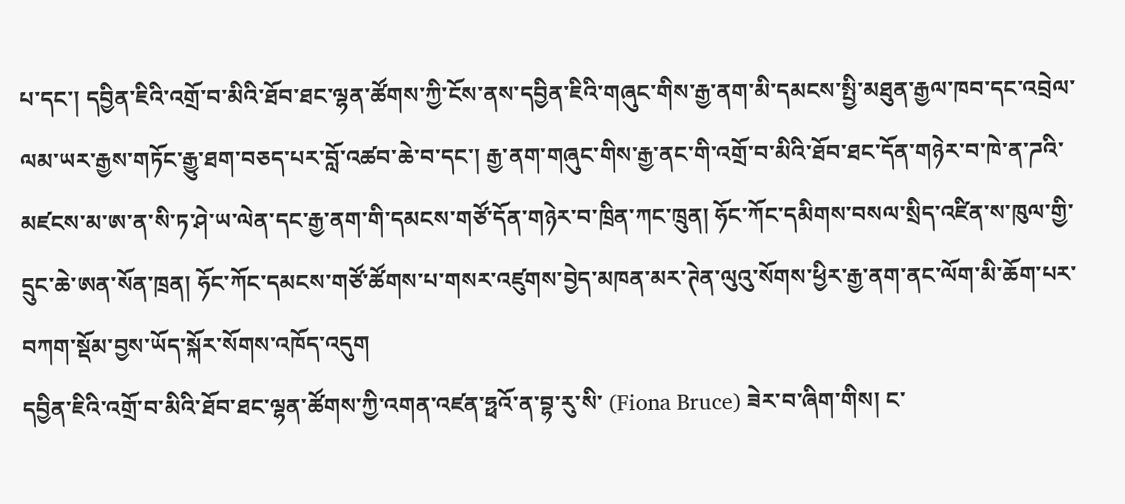པ་དང་། དབྱིན་ཇིའི་འགྲོ་བ་མིའི་ཐོབ་ཐང་ལྷན་ཚོགས་ཀྱི་ངོས་ནས་དབྱིན་ཇིའི་གཞུང་གིས་རྒྱ་ནག་མི་དམངས་སྤྱི་མཐུན་རྒྱལ་ཁབ་དང་འབྲེལ་ལམ་ཡར་རྒྱས་གཏོང་རྒྱུ་ཐག་བཅད་པར་བློ་འཚབ་ཆེ་བ་དང་། རྒྱ་ནག་གཞུང་གིས་རྒྱ་ནང་གི་འགྲོ་བ་མིའི་ཐོབ་ཐང་དོན་གཉེར་བ་ཁེ་ན་ཌའི་མཛངས་མ་ཨ་ན་སི་ཏ་ཤེ་ཡ་ལེན་དང་རྒྱ་ནག་གི་དམངས་གཙོ་དོན་གཉེར་བ་ཁྲིན་ཀང་ཁྲུན། ཧོང་ཀོང་དམིགས་བསལ་སྲིད་འཛིན་ས་ཁུལ་གྱི་དྲུང་ཆེ་ཨན་སོན་ཁྲན། ཧོང་ཀོང་དམངས་གཙོ་ཚོགས་པ་གསར་འཛུགས་བྱེད་མཁན་མར་ཊེན་ལུའུ་སོགས་ཕྱིར་རྒྱ་ནག་ནང་ལོག་མི་ཆོག་པར་བཀག་སྡོམ་བྱས་ཡོད་སྐོར་སོགས་འཁོད་འདུག
དབྱིན་ཇིའི་འགྲོ་བ་མིའི་ཐོབ་ཐང་ལྷན་ཚོགས་ཀྱི་འགན་འཛན་ཧྥའོ་ན་བྷ་རུ་སི་ (Fiona Bruce) ཟེར་བ་ཞིག་གིས། ང་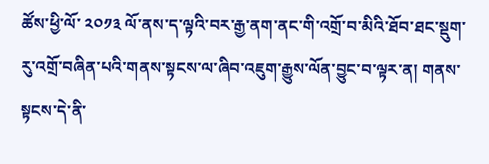ཚོས་ཕྱི་ལོ་ ༢༠༡༣ ལོ་ནས་ད་ལྟའི་བར་རྒྱ་ནག་ནང་གི་འགྲོ་བ་མིའི་ཐོབ་ཐང་སྡུག་རུ་འགྲོ་བཞིན་པའི་གནས་སྟངས་ལ་ཞིབ་འཇུག་རྒྱུས་ལོན་བྱུང་བ་ལྟར་ན། གནས་སྟངས་དེ་ནི་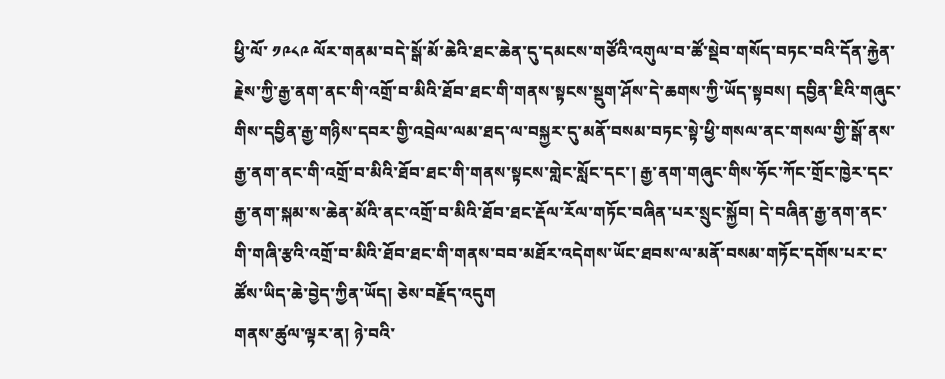ཕྱི་ལོ་ ༡༩༨༩ ལོར་གནམ་བདེ་སྒོ་མོ་ཆེའི་ཐང་ཆེན་དུ་དམངས་གཙོའི་འགུལ་བ་ཚོ་སྡེབ་གསོད་བཏང་བའི་དོན་རྐྱེན་རྗེས་ཀྱི་རྒྱ་ནག་ནང་གི་འགྲོ་བ་མིའི་ཐོབ་ཐང་གི་གནས་སྟངས་སྡུག་ཤོས་དེ་ཆགས་ཀྱི་ཡོད་སྟབས། དབྱིན་ཇིའི་གཞུང་གིས་དབྱིན་རྒྱ་གཉིས་དབར་གྱི་འབྲེལ་ལམ་ཐད་ལ་བསྐྱར་དུ་མནོ་བསམ་བཏང་སྟེ་ཕྱི་གསལ་ནང་གསལ་གྱི་སྒོ་ནས་རྒྱ་ནག་ནང་གི་འགྲོ་བ་མིའི་ཐོབ་ཐང་གི་གནས་སྟངས་གླེང་སློང་དང་། རྒྱ་ནག་གཞུང་གིས་ཧོང་ཀོང་གྲོང་ཁྱེར་དང་རྒྱ་ནག་སྐམ་ས་ཆེན་མོའི་ནང་འགྲོ་བ་མིའི་ཐོབ་ཐང་རྡོལ་རོལ་གཏོང་བཞིན་པར་སྲུང་སྐྱོབ། དེ་བཞིན་རྒྱ་ནག་ནང་གི་གཞི་རྩའི་འགྲོ་བ་མིའི་ཐོབ་ཐང་གི་གནས་བབ་མཐོར་འདེགས་ཡོང་ཐབས་ལ་མནོ་བསམ་གཏོང་དགོས་པར་ང་ཚོས་ཡིད་ཆེ་བྱེད་ཀྱིན་ཡོད། ཅེས་བརྗོད་འདུག
གནས་ཚུལ་ལྟར་ན། ཉེ་བའི་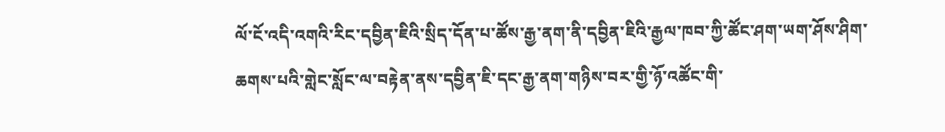ལོ་ངོ་འདི་འགའི་རིང་དབྱིན་ཇིའི་སྲིད་དོན་པ་ཚོས་རྒྱ་ནག་ནི་དབྱིན་ཇིའི་རྒྱལ་ཁབ་ཀྱི་ཚོང་ཤག་ཡག་ཤོས་ཤིག་ཆགས་པའི་གླེང་སློང་ལ་བརྟེན་ནས་དབྱིན་ཇི་དང་རྒྱ་ནག་གཉིས་བར་གྱི་ཉོ་འཚོང་གི་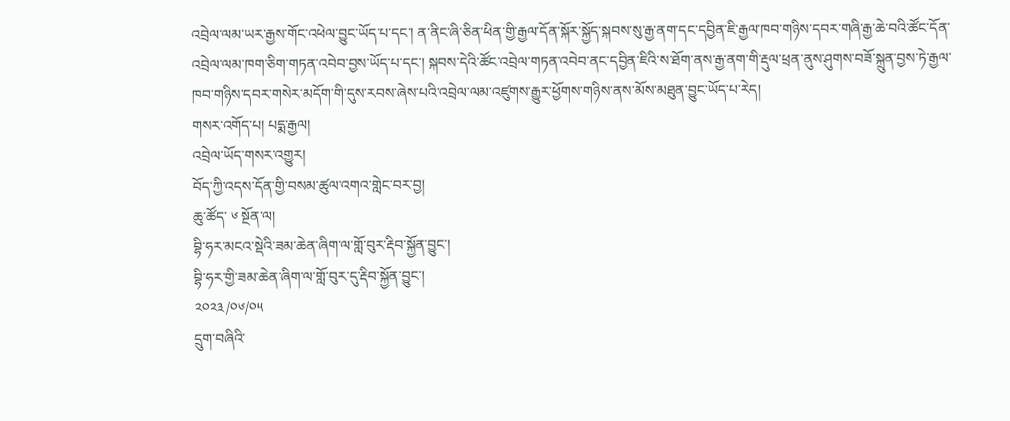འབྲེལ་ལམ་ཡར་རྒྱས་གོང་འཕེལ་བྱུང་ཡོད་པ་དང་། ན་ནིང་ཞི་ཅིན་ཕིན་གྱི་རྒྱལ་དོན་སྐོར་སྐྱོད་སྐབས་སུ་རྒྱ་ནག་དང་དབྱིན་ཇི་རྒྱལ་ཁབ་གཉིས་དབར་གཞི་རྒྱ་ཆེ་བའི་ཚོང་དོན་འབྲེལ་ལམ་ཁག་ཅིག་གཏན་འབེབ་བྱས་ཡོད་པ་དང་། སྐབས་དེའི་ཚོང་འབྲེལ་གཏན་འབེབ་ནང་དབྱིན་ཇིའི་ས་ཐོག་ནས་རྒྱ་ནག་གི་རྡུལ་ཕྲན་ནུས་ཤུགས་བཟོ་སྐྲུན་བྱས་ཏེ་རྒྱལ་ཁབ་གཉིས་དབར་གསེར་མདོག་གི་དུས་རབས་ཞེས་པའི་འབྲེལ་ལམ་འཛུགས་རྒྱུར་ཕྱོགས་གཉིས་ནས་མོས་མཐུན་བྱུང་ཡོད་པ་རེད།
གསར་འགོད་པ། པདྨ་རྒྱལ།
འབྲེལ་ཡོད་གསར་འགྱུར།
བོད་ཀྱི་འདས་དོན་གྱི་བསམ་ཚུལ་འགའ་གླེང་བར་བྱ།
ཆུ་ཚོད་ ༦ སྔོན་ལ།
བྷི་ཧར་མངའ་སྡེའི་ཟམ་ཆེན་ཞིག་ལ་གློ་བུར་རྡིབ་སྐྱོན་བྱུང་།
བྷི་ཧར་གྱི་ཟམ་ཆེན་ཞིག་ལ་གློ་བུར་དུ་རྡིབ་སྐྱོན་བྱུང་།
༢༠༢༣/༠༦/༠༥
དྲུག་བཞིའི་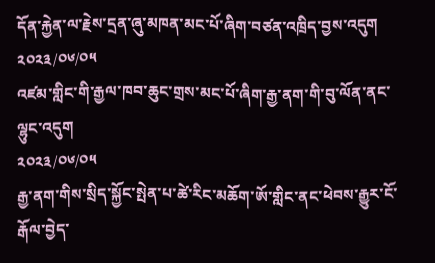དོན་རྐྱེན་ལ་རྗེས་དྲན་ཞུ་མཁན་མང་པོ་ཞིག་བཙན་འཁྲིད་བྱས་འདུག
༢༠༢༣/༠༦/༠༥
འཛམ་གླིང་གི་རྒྱལ་ཁབ་ཆུང་གྲས་མང་པོ་ཞིག་རྒྱ་ནག་གི་བུ་ལོན་ནང་ལྷུང་འདུག
༢༠༢༣/༠༦/༠༥
རྒྱ་ནག་གིས་སྲིད་སྐྱོང་སྤེན་པ་ཚེ་རིང་མཆོག་ཨོ་གླིང་ནང་ཕེབས་རྒྱུར་ངོ་རྒོལ་བྱེད་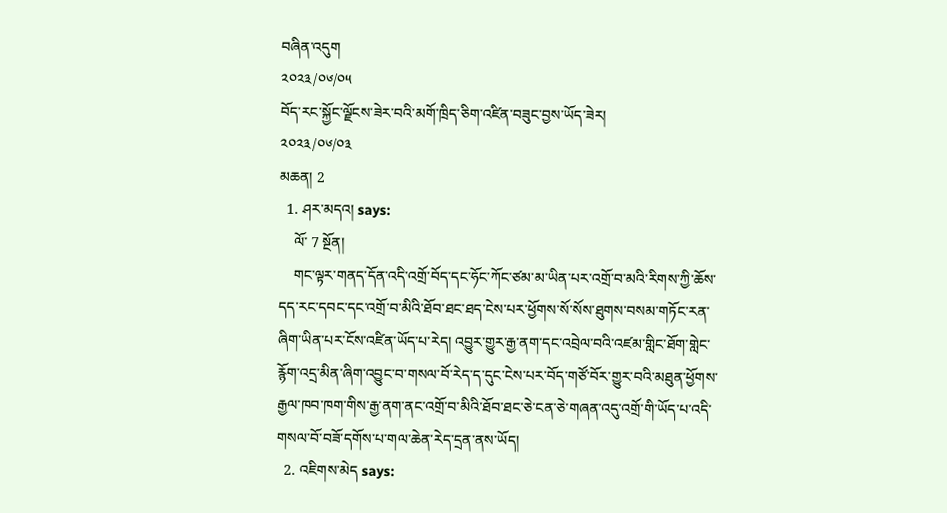བཞིན་འདུག
༢༠༢༣/༠༦/༠༥
བོད་རང་སྐྱོང་ལྗོངས་ཟེར་བའི་མགོ་ཁྲིད་ཅིག་འཛིན་བཟུང་བྱས་ཡོད་ཟེར།
༢༠༢༣/༠༦/༠༣
མཆན། 2
  1. ཤར་མདའ། says:
    ལོ་ 7 སྔོན།
    གང་ལྟར་གནད་དོན་འདི་འགྲོ་བོད་དང་ཧོང་ཀོང་ཙམ་མ་ཡིན་པར་འགྲོ་བ་མའི་རིགས་ཀྱི་ཆོས་དད་རང་དབང་དང་འགྲོ་བ་མིའི་ཐོབ་ཐང་ཐད་ངེས་པར་ཕྱོགས་སོ་སོས་ཐུགས་བསམ་གཏོང་རན་ཞིག་ཡིན་པར་ངོས་འཛིན་ཡོད་པ་རེད། འབྱུར་གྱུར་རྒྱ་ནག་དང་འབྲེལ་བའི་འཛམ་གླིང་ཐོག་གླེང་རྙོག་འདྲ་མིན་ཞིག་འབྱུང་བ་གསལ་བོ་རེད་ད་དུང་ངེས་པར་བོད་གཙོ་བོར་གྱུར་བའི་མཐུན་ཕྱོགས་རྒྱལ་ཁབ་ཁག་གིས་རྒྱ་ནག་ནང་འགྲོ་བ་མིའི་ཐོབ་ཐང་ཅེ་ངན་ཅེ་གཞན་འདུ་འགྲོ་གི་ཡོད་པ་འདི་གསལ་བོ་བཟོ་དགོས་པ་གལ་ཆེན་རེད་དྲན་ནས་ཡོད།
  2. འཇིགས་མེད says: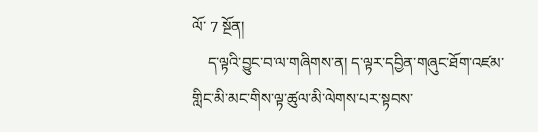ལོ་ 7 སྔོན།
    ད་ལྟའི་བྱུང་བ་ལ་གཞིགས་ན། ད་ལྟར་དབྱིན་གཞུང་ཐོག་འཛམ་གླིང་མི་མང་གིས་ལྟ་ཚུལ་མི་ལེགས་པར་སྟབས་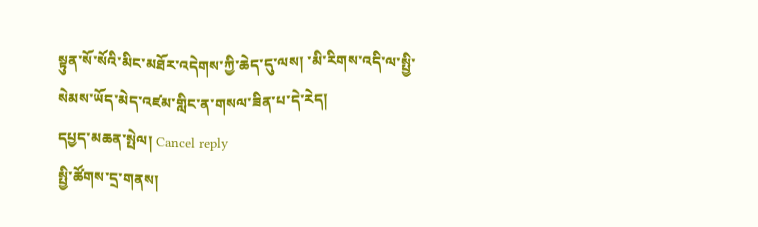སྟུན་སོ་སོའི་མིང་མཐོར་འདེགས་ཀྱི་ཆེད་དུ་ལས། ་མི་རིགས་འདི་ལ་སྤྱི་སེམས་ཡོད་མེད་འཛམ་གླིང་ན་གསལ་ཟིན་པ་དེ་རེད།
དཔྱད་མཆན་སྤེལ། Cancel reply
སྤྱི་ཚོགས་དྲ་གནས།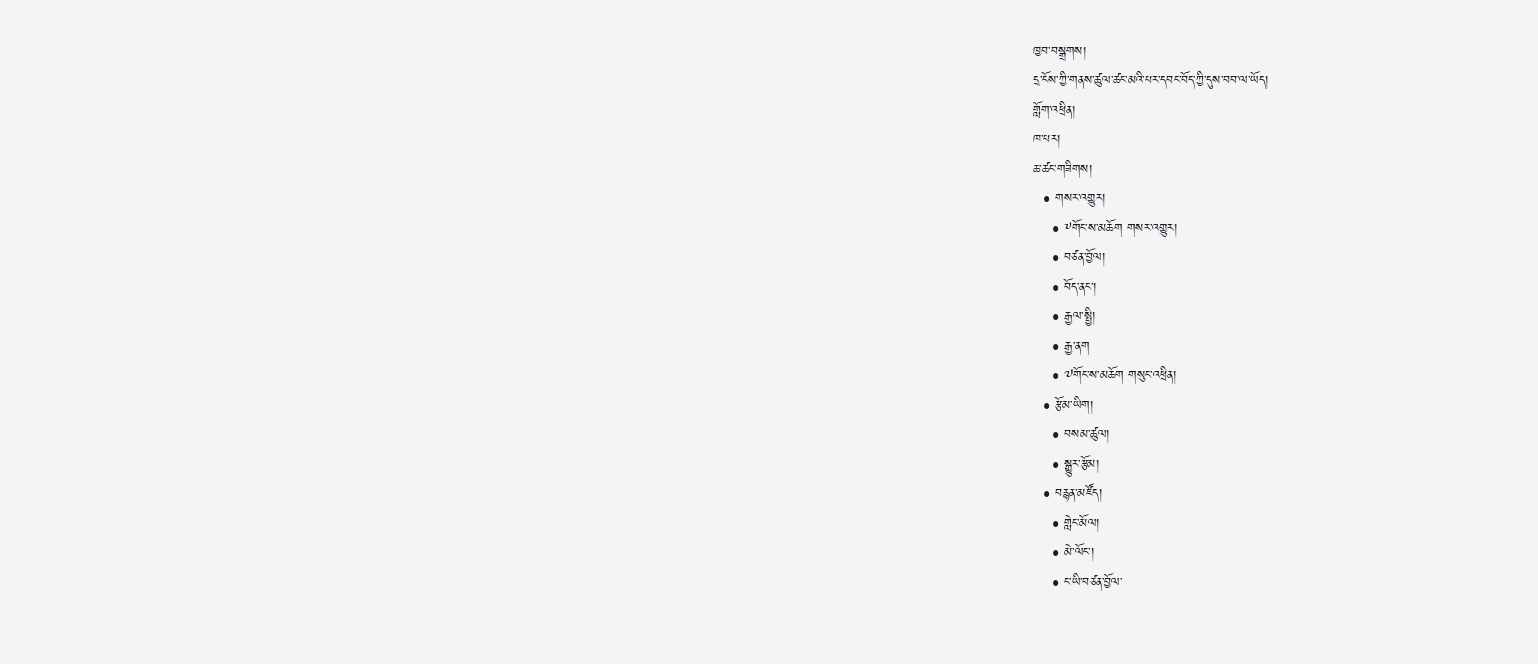ཁྱབ་བསྒྲགས།
དྲ་ངོས་ཀྱི་གནས་ཚུལ་ཚང་མའི་པར་དབང་བོད་ཀྱི་དུས་བབ་ལ་ཡོད།
གློག་འཕྲིན།
ཁ་པར།
ཆ་ཚང་གཟིགས།
  • གསར་འགྱུར།
    • ༸གོང་ས་མཆོག གསར་འགྱུར།
    • བཙན་བྱོལ།
    • བོད་ནང་།
    • རྒྱལ་སྤྱི།
    • རྒྱ་ནག
    • ༧གོང་ས་མཆོག གསུང་འཕྲིན།
  • རྩོམ་ཡིག།
    • བསམ་ཚུལ།
    • སྒྱུར་རྩོམ།
  • བརྙན་མཛོད།
    • གླེང་མོལ།
    • མེ་ལོང་།
    • ང་ཡི་བཙན་བྱོལ་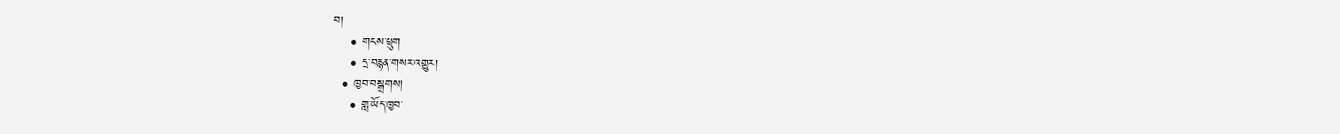བ།
    • གངས་ཕྲུག
    • དྲ་བརྙན་གསར་འགྱུར།
  • ཁྱབ་བསྒྲགས།
    • གླ་ཡོད་ཁྱབ་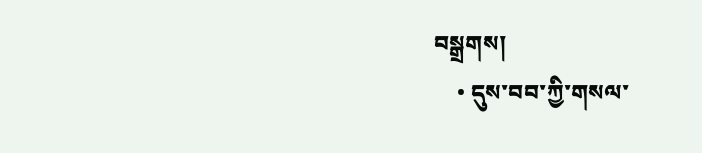བསྒྲགས།
    • དུས་བབ་ཀྱི་གསལ་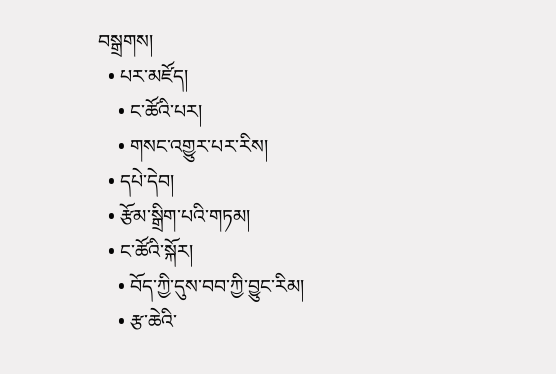བསྒྲགས།
  • པར་མཛོད།
    • ང་ཚོའི་པར།
    • གསང་འགྱུར་པར་རིས།
  • དཔེ་དེབ།
  • རྩོམ་སྒྲིག་པའི་གཏམ།
  • ང་ཚོའི་སྐོར།
    • བོད་ཀྱི་དུས་བབ་ཀྱི་བྱུང་རིམ།
    • རྩ་ཆེའི་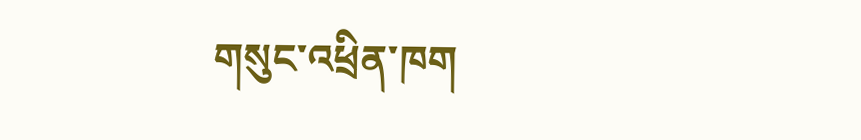གསུང་འཕྲིན་ཁག